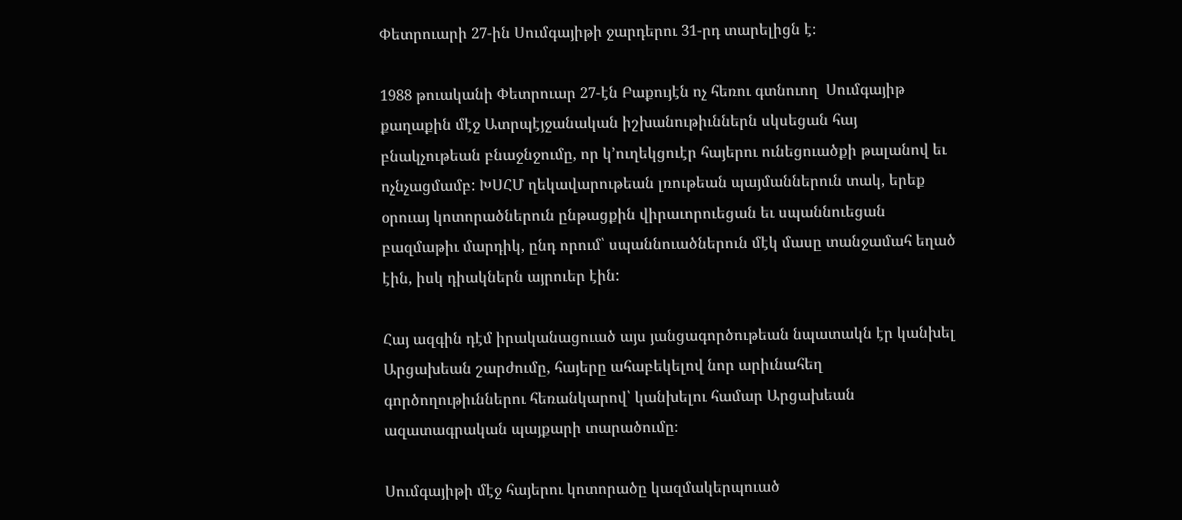Փետրուարի 27-ին Սումգայիթի ջարդերու 31-րդ տարելիցն է։

1988 թուականի Փետրուար 27-էն Բաքույէն ոչ հեռու գտնուող  Սումգայիթ քաղաքին մէջ Ատրպէյջանական իշխանութիւններն սկսեցան հայ բնակչութեան բնաջնջումը, որ կ’ուղեկցուէր հայերու ունեցուածքի թալանով եւ ոչնչացմամբ: ԽՍՀՄ ղեկավարութեան լռութեան պայմաններուն տակ, երեք օրուայ կոտորածներուն ընթացքին վիրաւորուեցան եւ սպաննուեցան բազմաթիւ մարդիկ, ընդ որում՝ սպաննուածներուն մէկ մասը տանջամահ եղած էին, իսկ դիակներն այրուեր էին:

Հայ ազգին դէմ իրականացուած այս յանցագործութեան նպատակն էր կանխել Արցախեան շարժումը, հայերը ահաբեկելով նոր արիւնահեղ գործողութիւններու հեռանկարով՝ կանխելու համար Արցախեան ազատագրական պայքարի տարածումը։

Սումգայիթի մէջ հայերու կոտորածը կազմակերպուած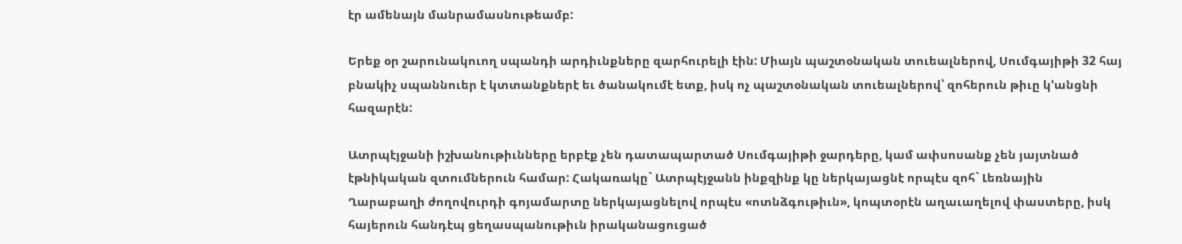էր ամենայն մանրամասնութեամբ:

Երեք օր շարունակուող սպանդի արդիւնքները զարհուրելի էին: Միայն պաշտօնական տուեալներով, Սումգայիթի 32 հայ բնակիչ սպաննուեր է կտտանքներէ եւ ծանակումէ ետք, իսկ ոչ պաշտօնական տուեալներով՝ զոհերուն թիւը կ’անցնի հազարէն:

Ատրպէյջանի իշխանութիւնները երբէք չեն դատապարտած Սումգայիթի ջարդերը, կամ ափսոսանք չեն յայտնած էթնիկական զտումներուն համար: Հակառակը` Ատրպէյջանն ինքզինք կը ներկայացնէ որպէս զոհ` Լեռնային Ղարաբաղի ժողովուրդի գոյամարտը ներկայացնելով որպէս «ոտնձգութիւն», կոպտօրէն աղաւաղելով փաստերը, իսկ հայերուն հանդէպ ցեղասպանութիւն իրականացուցած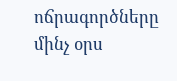ոճրագործները մինչ օրս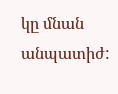կը մնան անպատիժ: